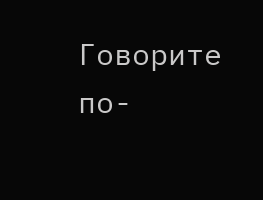Говорите по-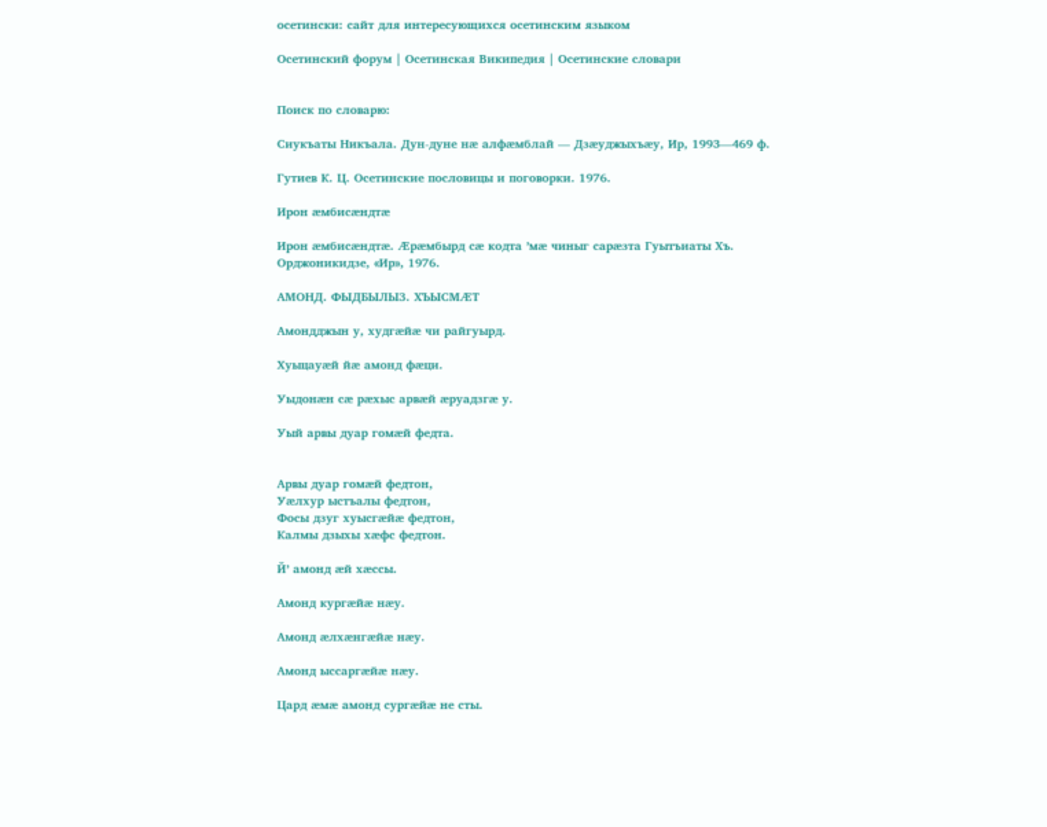осетински: сайт для интересующихся осетинским языком

Осетинский форум | Осетинская Википедия | Осетинские словари


Поиск по словарю:

Сиукъаты Никъала. Дун-дуне нæ алфæмблай — Дзæуджыхъæу, Ир, 1993—469 ф.

Гутиев К. Ц. Осетинские пословицы и поговорки. 1976.

Ирон æмбисæндтæ

Ирон æмбисæндтæ. Æрæмбырд сæ кодта ’мæ чиныг сарæзта Гуытъиаты Хъ. Орджоникидзе, «Ир», 1976.

АМОНД. ФЫДБЫЛЫЗ. ХЪЫСМÆТ

Амондджын у, худгæйæ чи райгуырд.

Хуыцауæй йæ амонд фæци.

Уыдонæн сæ рæхыс арвæй æруадзгæ у.

Уый арвы дуар гомæй федта.


Арвы дуар гомæй федтон,
Уæлхур ыстъалы федтон,
Фосы дзуг хуысгæйæ федтон,
Калмы дзыхы хæфс федтон.

Й’ амонд æй хæссы.

Амонд кургæйæ нæу.

Амонд æлхæнгæйæ нæу.

Амонд ыссаргæйæ нæу.

Цард æмæ амонд сургæйæ не сты.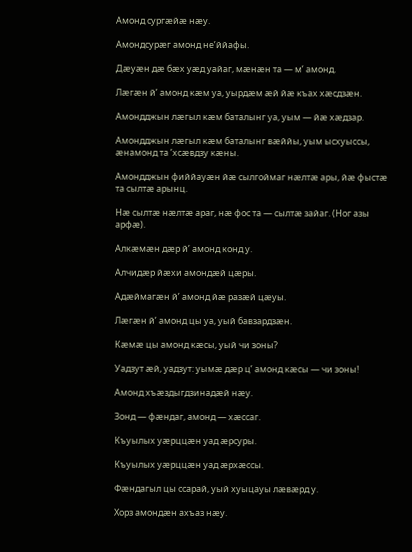Амонд сургæйæ нæу.

Амондсурæг амонд не’ййафы.

Дæуæн дæ бæх уæд уайаг, мæнæн та — м’ амонд.

Лæгæн й’ амонд кæм уа, уырдæм æй йæ къах хæсдзæн.

Амондджын лæгыл кæм баталынг уа, уым — йæ хæдзар.

Амондджын лæгыл кæм баталынг вæййы, уым ысхуыссы, æнамонд та ’хсæвдзу кæны.

Амондджын фиййауæн йæ сылгоймаг нæлтæ ары, йæ фыстæ та сылтæ арынц.

Нæ сылтæ нæлтæ араг, нæ фос та — сылтæ зайаг. (Ног азы арфæ).

Алкæмæн дæр й’ амонд конд у.

Алчидæр йæхи амондæй цæры.

Адæймагæн й’ амонд йæ разæй цæуы.

Лæгæн й’ амонд цы уа, уый бавзардзæн.

Кæмæ цы амонд кæсы, уый чи зоны?

Уадзут æй, уадзут: уымæ дæр ц’ амонд кæсы — чи зоны!

Амонд хъæздыгдзинадæй нæу.

Зонд — фæндаг, амонд — хæссаг.

Къуылых уæрццæн уад æрсуры.

Къуылых уæрццæн уад æрхæссы.

Фæндагыл цы ссарай, уый хуыцауы лæвæрд у.

Хорз амондæн ахъаз нæу.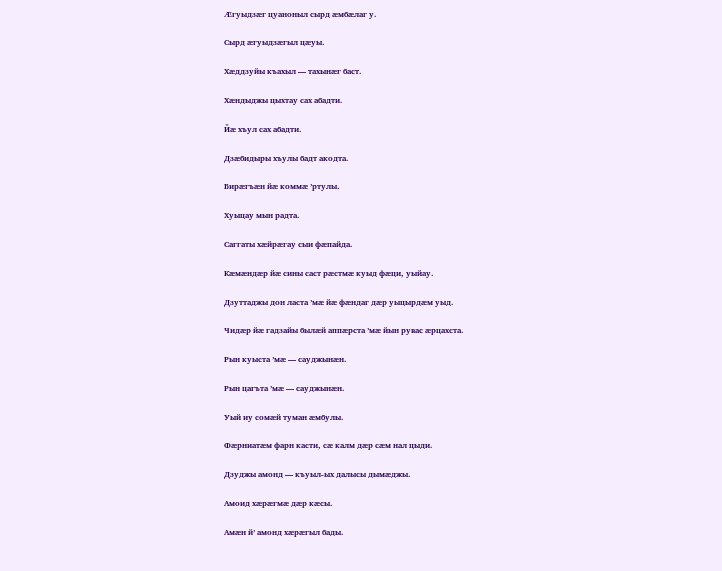Æгуыдзæг цуаноныл сырд æмбæлаг у.

Сырд æгуыдзæгыл цæуы.

Хæддзуйы къахыл — тахынæг баст.

Хæндыджы цыхтау сах абадти.

Йæ хъул сах абадти.

Дзæбидыры хъулы бадт акодта.

Бирæгъæн йæ коммæ ’ртулы.

Хуыцау мын радта.

Саггаты хæйрæгау сыи фæпайда.

Кæмæндæр йæ сины саст рæстмæ куыд фæци, уыйау.

Дзуттаджы дон ласта ’мæ йæ фæндаг дæр уыцырдæм уыд.

Чидæр йæ гадзайы былæй аппæрста ’мæ йын рувас æрцахста.

Рын куыста ’мæ — сауджынæн.

Рын цагъта ’мæ — сауджынæн.

Уый иу сомæй туман æмбулы.

Фæрниатæм фарн касти, сæ калм дæр сæм нал цыди.

Дзуджы амонд — къуыл-ых далысы дымæджы.

Амоид хæрæгмæ дæр кæсы.

Амæн й’ амонд хæрæгыл бады.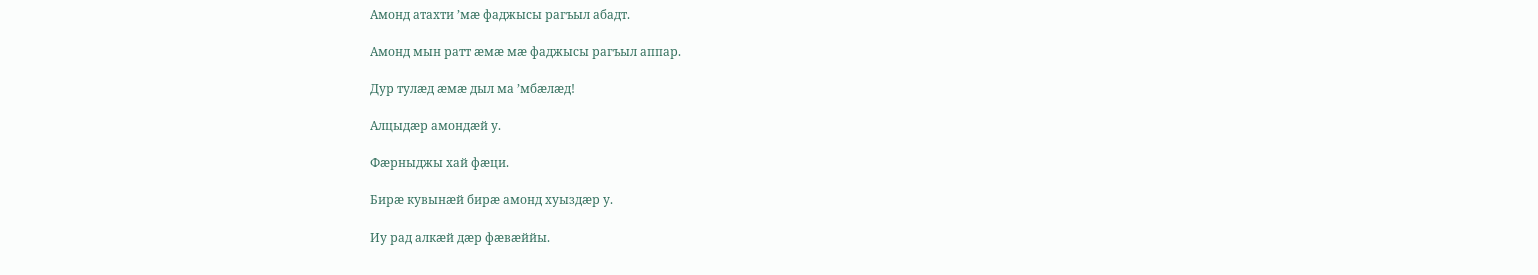Амонд атахти ’мæ фаджысы рагъыл абадт.

Амонд мын ратт æмæ мæ фаджысы рагъыл аппар.

Дур тулæд æмæ дыл ма ’мбæлæд!

Алцыдæр амондæй у.

Фæрныджы хай фæци.

Бирæ кувынæй бирæ амонд хуыздæр у.

Иу рад алкæй дæр фæвæййы.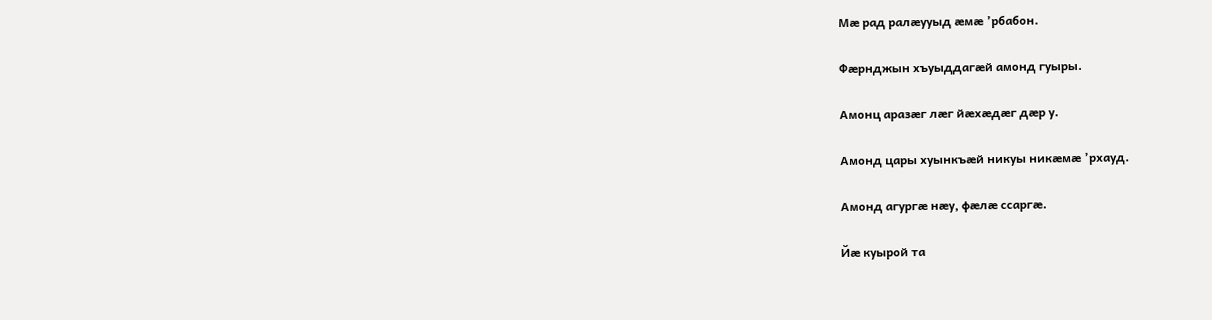Мæ рад ралæууыд æмæ ’рбабон.

Фæрнджын хъуыддагæй амонд гуыры.

Амонц аразæг лæг йæхæдæг дæр у.

Амонд цары хуынкъæй никуы никæмæ ’рхауд.

Амонд агургæ нæу, фæлæ ссаргæ.

Йæ куырой та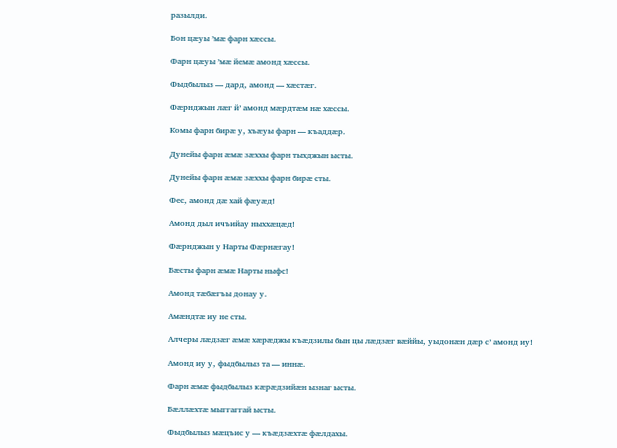разылди.

Бон цæуы ’мæ фарн хæссы.

Фарн цæуы ’мæ йемæ амонд хæссы.

Фыдбылыз — дард, амонд — хæстæг.

Фæрнджын лæг й’ амонд мæрдтæм нæ хæссы.

Комы фарн бирæ у, хъæуы фарн — къаддæр.

Дунейы фарн æмæ зæххы фарн тыхджын ысты.

Дунейы фарн æмæ зæххы фарн бирæ сты.

Фес, амонд дæ хай фæуæд!

Амонд дыл ичъийау ныххæцæд!

Фæрнджын у Нарты Фæрнæгау!

Бæсты фарн æмæ Нарты ныфс!

Амонд тæбæгъы донау у.

Амæндтæ иу не сты.

Алчеры лæдзæг æмæ хæрæджы къæдзилы бын цы лæдзæг вæййы, уыдонæн дæр с’ амонд иу!

Амонд иу у, фыдбылыз та — иннæ.

Фарн æмæ фыдбылыз кæрæдзийæн ызнаг ысты.

Бæллæхтæ мыггаггай ысты.

Фыдбылыз мæцъис у — къæдзæхтæ фæлдахы.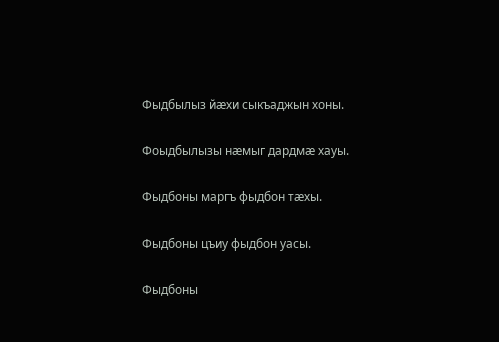Фыдбылыз йæхи сыкъаджын хоны.

Фоыдбылызы нæмыг дардмæ хауы.

Фыдбоны маргъ фыдбон тæхы.

Фыдбоны цъиу фыдбон уасы.

Фыдбоны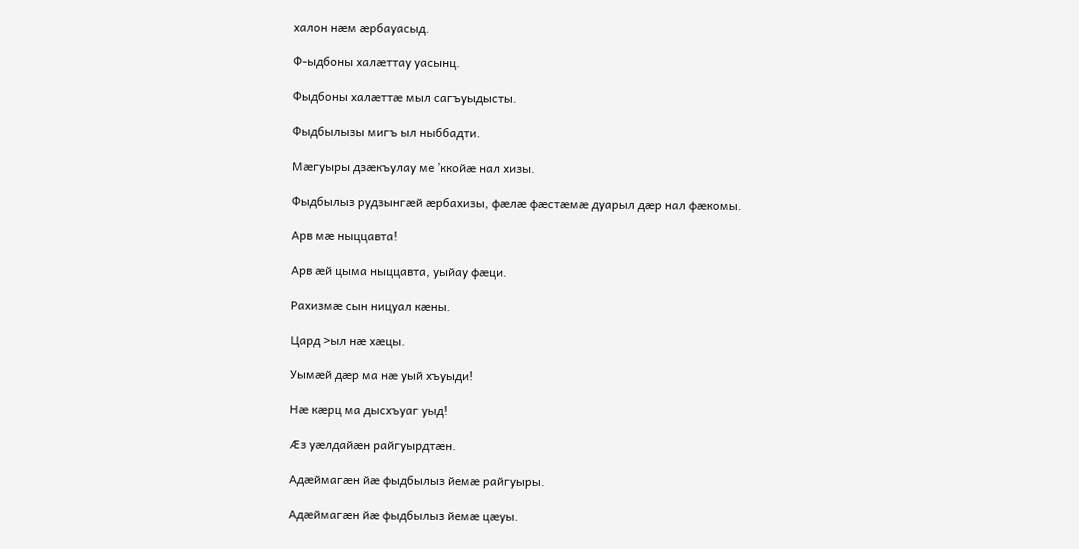халон нæм æрбауасыд.

Ф-ыдбоны халæттау уасынц.

Фыдбоны халæттæ мыл сагъуыдысты.

Фыдбылызы мигъ ыл ныббадти.

Мæгуыры дзæкъулау ме ’ккойæ нал хизы.

Фыдбылыз рудзынгæй æрбахизы, фæлæ фæстæмæ дуарыл дæр нал фæкомы.

Арв мæ ныццавта!

Арв æй цыма ныццавта, уыйау фæци.

Рахизмæ сын ницуал кæны.

Цард >ыл нæ хæцы.

Уымæй дæр ма нæ уый хъуыди!

Нæ кæрц ма дысхъуаг уыд!

Æз уæлдайæн райгуырдтæн.

Адæймагæн йæ фыдбылыз йемæ райгуыры.

Адæймагæн йæ фыдбылыз йемæ цæуы.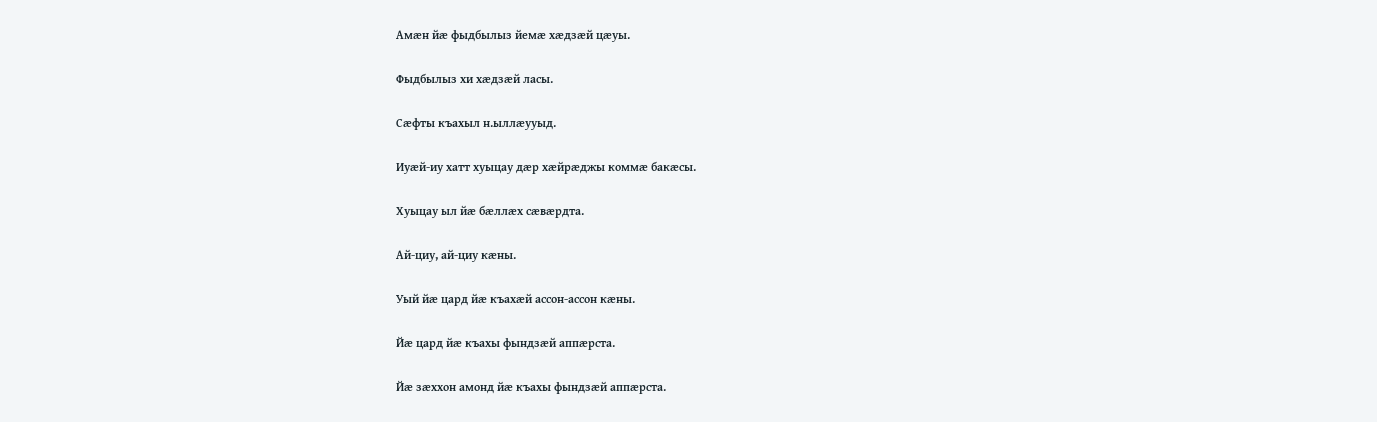Амæн йæ фыдбылыз йемæ хæдзæй цæуы.

Фыдбылыз хи хæдзæй ласы.

Сæфты къахыл н.ыллæууыд.

Иуæй-иу хатт хуыцау дæр хæйрæджы коммæ бакæсы.

Хуыцау ыл йæ бæллæх сæвæрдта.

Ай-циу, ай-циу кæны.

Уый йæ цард йæ къахæй ассон-ассон кæны.

Йæ цард йæ къахы фындзæй аппæрста.

Йæ зæххон амонд йæ къахы фындзæй аппæрста.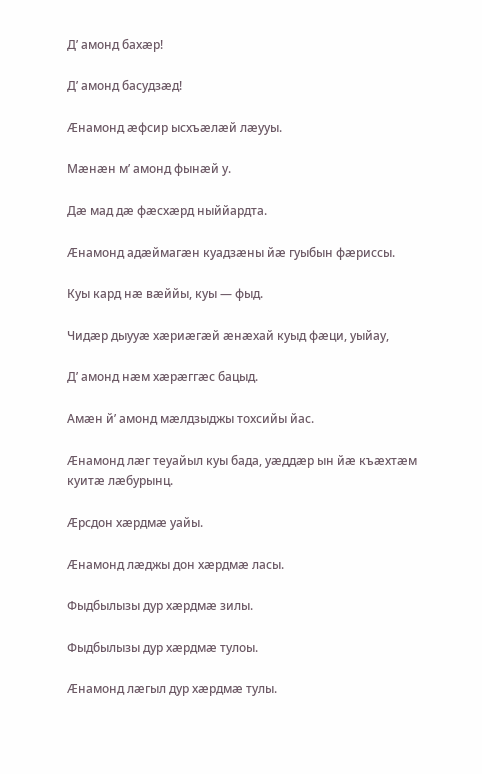Д’ амонд бахæр!

Д’ амонд басудзæд!

Æнамонд æфсир ысхъæлæй лæууы.

Мæнæн м’ амонд фынæй у.

Дæ мад дæ фæсхæрд ныййардта.

Æнамонд адæймагæн куадзæны йæ гуыбын фæриссы.

Куы кард нæ вæййы, куы — фыд.

Чидæр дыууæ хæриæгæй æнæхай куыд фæци, уыйау,

Д’ амонд нæм хæрæггæс бацыд.

Амæн й’ амонд мæлдзыджы тохсийы йас.

Æнамонд лæг теуайыл куы бада, уæддæр ын йæ къæхтæм куитæ лæбурынц.

Æрсдон хæрдмæ уайы.

Æнамонд лæджы дон хæрдмæ ласы.

Фыдбылызы дур хæрдмæ зилы.

Фыдбылызы дур хæрдмæ тулоы.

Æнамонд лæгыл дур хæрдмæ тулы.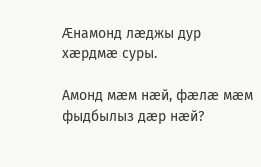Æнамонд лæджы дур хæрдмæ суры.

Амонд мæм нæй, фæлæ мæм фыдбылыз дæр нæй?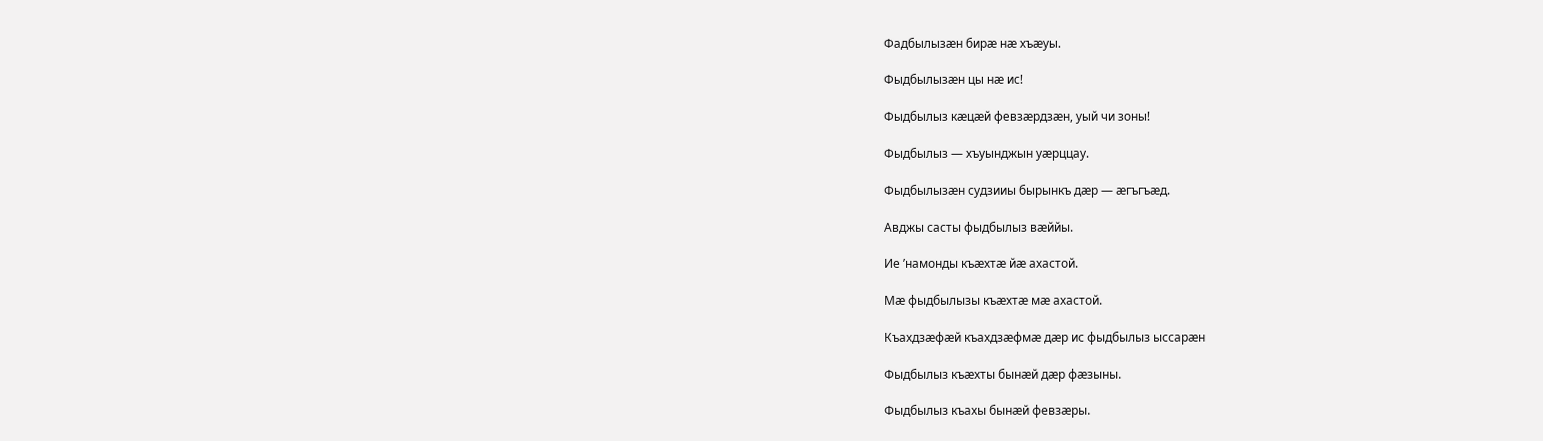Фадбылызæн бирæ нæ хъæуы.

Фыдбылызæн цы нæ ис!

Фыдбылыз кæцæй февзæрдзæн, уый чи зоны!

Фыдбылыз — хъуынджын уæрццау.

Фыдбылызæн судзииы бырынкъ дæр — æгъгъæд.

Авджы састы фыдбылыз вæййы.

Ие ’намонды къæхтæ йæ ахастой.

Мæ фыдбылызы къæхтæ мæ ахастой.

Къахдзæфæй къахдзæфмæ дæр ис фыдбылыз ыссарæн

Фыдбылыз къæхты бынæй дæр фæзыны.

Фыдбылыз къахы бынæй февзæры.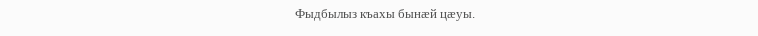Фыдбылыз къахы бынæй цæуы.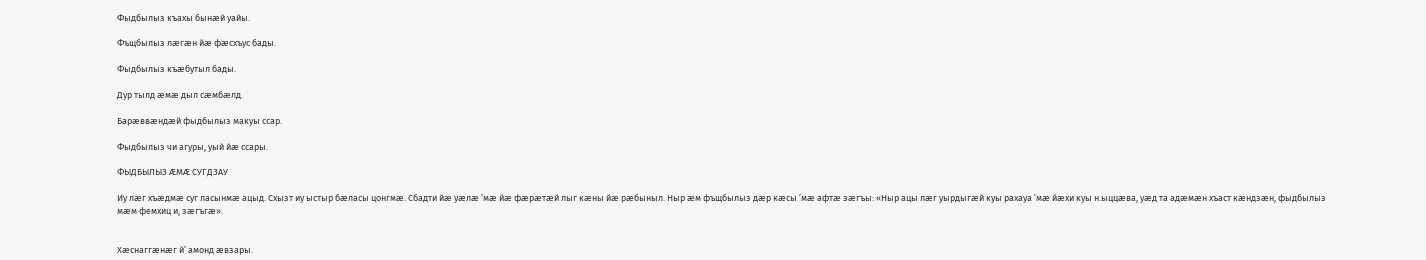Фыдбылыз къахы бынæй уайы.

Фъщбылыз лæгæн йæ фæсхъус бады.

Фыдбылыз къæбутыл бады.

Дур тылд æмæ дыл сæмбæлд.

Барæввæндæй фыдбылыз макуы ссар.

Фыдбылыз чи агуры, уый йæ ссары.

ФЫДБЫЛЫЗ ÆМÆ СУГДЗАУ

Иу лæг хъæдмæ суг ласынмæ ацыд. Схызт иу ыстыр бæласы цонгмæ. Сбадти йæ уæлæ ’мæ йæ фæрæтæй лыг кæны йæ рæбыныл. Ныр æм фъщбылыз дæр кæсы ’мæ афтæ зæгъы: «Ныр ацы лæг уырдыгæй куы рахауа ’мæ йæхи куы н.ыццæва, уæд та адæмæн хъаст кæндзæн, фыдбылыз мæм фемхиц и, зæгъгæ».


Хæснаггæнæг й’ амонд æвзары.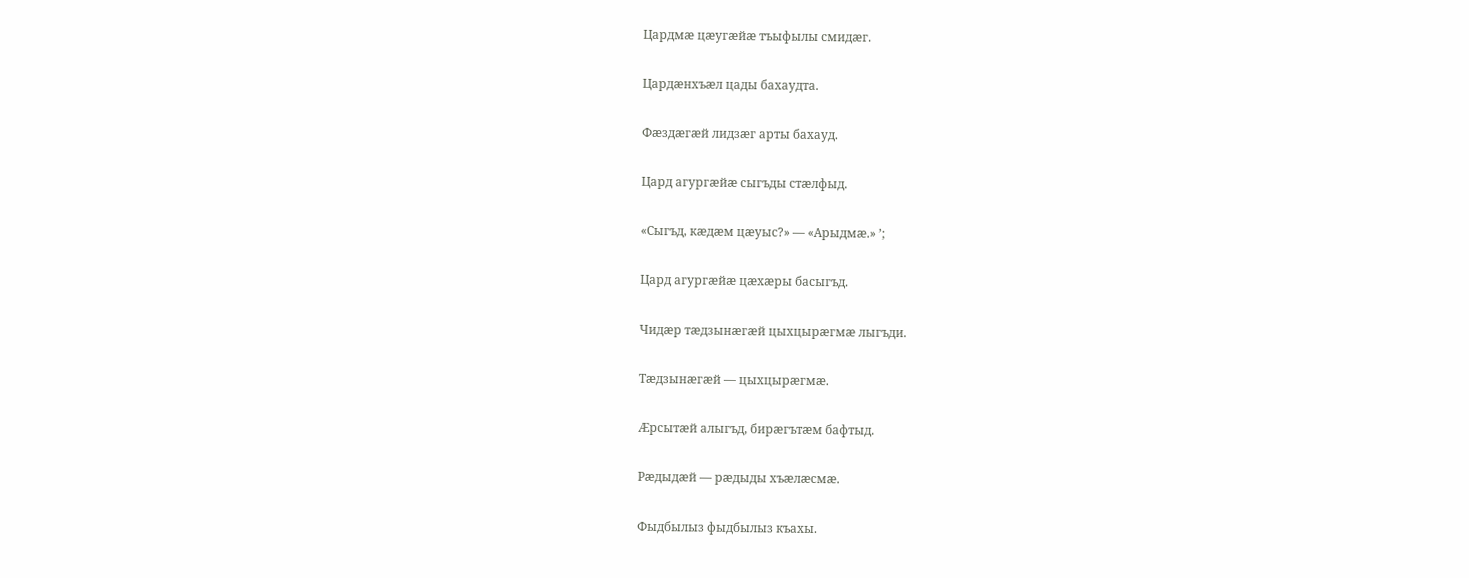Цардмæ цæугæйæ тъыфылы смидæг.

Цардæнхъæл цады бахаудта.

Фæздæгæй лидзæг арты бахауд.

Цард агургæйæ сыгъды стæлфыд.

«Сыгъд, кæдæм цæуыс?» — «Арыдмæ.» ’;

Цард агургæйæ цæхæры басыгъд.

Чидæр тæдзынæгæй цыхцырæгмæ лыгъди.

Тæдзынæгæй — цыхцырæгмæ.

Æрсытæй алыгъд, бирæгътæм бафтыд.

Рæдыдæй — рæдыды хъæлæсмæ.

Фыдбылыз фыдбылыз къахы.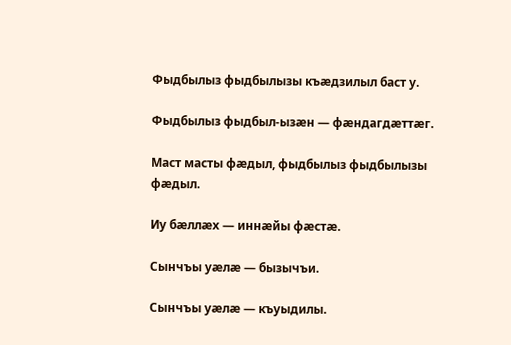Фыдбылыз фыдбылызы къæдзилыл баст у.

Фыдбылыз фыдбыл-ызæн — фæндагдæттæг.

Маст масты фæдыл, фыдбылыз фыдбылызы фæдыл.

Иу бæллæх — иннæйы фæстæ.

Сынчъы уæлæ — бызычъи.

Сынчъы уæлæ — къуыдилы.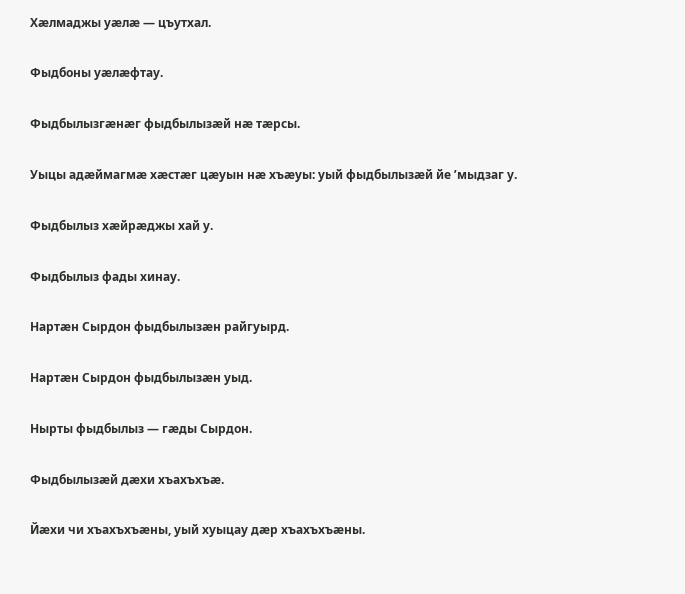Хæлмаджы уæлæ — цъутхал.

Фыдбоны уæлæфтау.

Фыдбылызгæнæг фыдбылызæй нæ тæрсы.

Уыцы адæймагмæ хæстæг цæуын нæ хъæуы: уый фыдбылызæй йе ’мыдзаг у.

Фыдбылыз хæйрæджы хай у.

Фыдбылыз фады хинау.

Нартæн Сырдон фыдбылызæн райгуырд.

Нартæн Сырдон фыдбылызæн уыд.

Нырты фыдбылыз — гæды Сырдон.

Фыдбылызæй дæхи хъахъхъæ.

Йæхи чи хъахъхъæны, уый хуыцау дæр хъахъхъæны.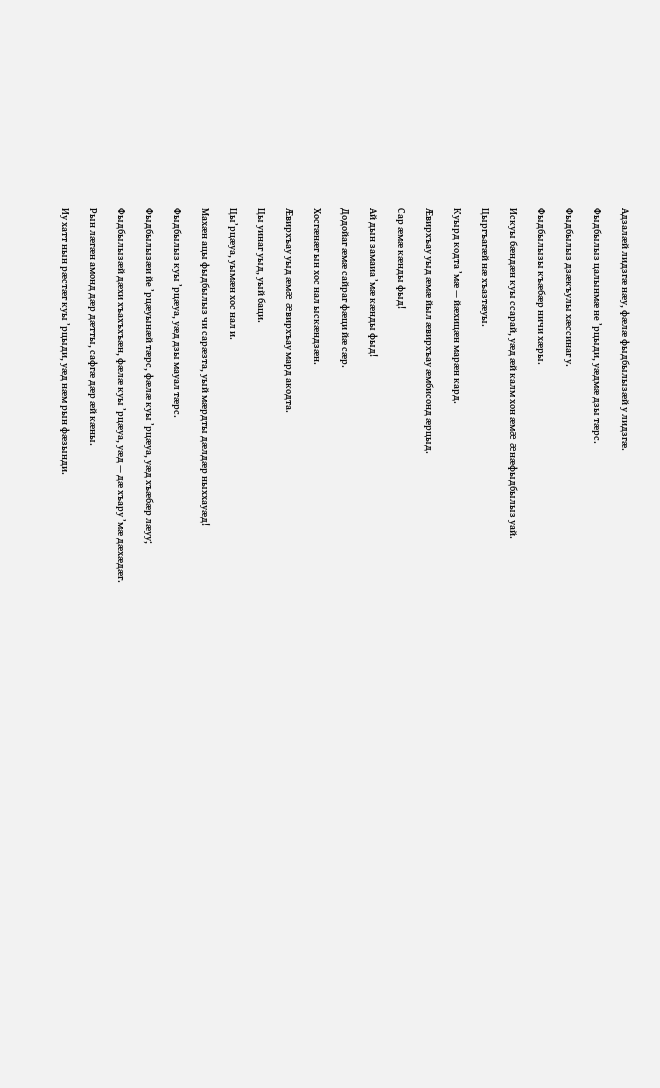Адзалæй лидзгæ нæу, фæлæ фыдбылызæй у лидзгæ.

Фыдбылыз цалынмæ не ’рцыди, уæдмæ дзы тæрс.

Фыдбылыз дзæкъулы хæссинаг у.

Фыдбылызы къæбæр ничи хæры.

Искуы бæндæн куы ссарай, уæд æй калм хон æмæ æнæфыдбылыз уай.

Цыргъагæй нæ хъазтæуы.

Куырд кодта ’мæ — йæхицæн марæн кард.

Æвирхъау уыд æмæ йыл æвирхъау æмбисонд æрцыд.

Сар æмæ кæнды фыд!

Ай дын замаиа ’мæ кæнды фыд!

Додойаг æмæ сайраг фæци йæ сæр.

Хосгæнæг ын хос нал ыскæндзæн.

Æвирхъау уыд æмæ æвирхъау мард акодта.

Цы уинаг уыд, уый баци.

Цы’рцæуа, уымæн хос нал и.

Махæн ацы фыдбылыз чи сарæзта, уый мæрдты дæлдæр ныххауæд!

Фыдбылыз куы ’рцæуа, уæд дзы мауал тæрс.

Фыдбылызæи йе ’рцæуынæй тæрс, фæлæ куы ’рцæуа, уæд хъæбæр лæуу;

Фыдбылызæй дæхи хъахъхъæн, фæлæ куы ’рцæуа, уæд — дæ хъару ’мæ дæхæдæг.

Рын лæгæн амонд дæр дæтты, сафгæ дæр æй кæны.

Иу хатт нын рæстæг куы ’рцыди, уæд нæм рын фæзынди.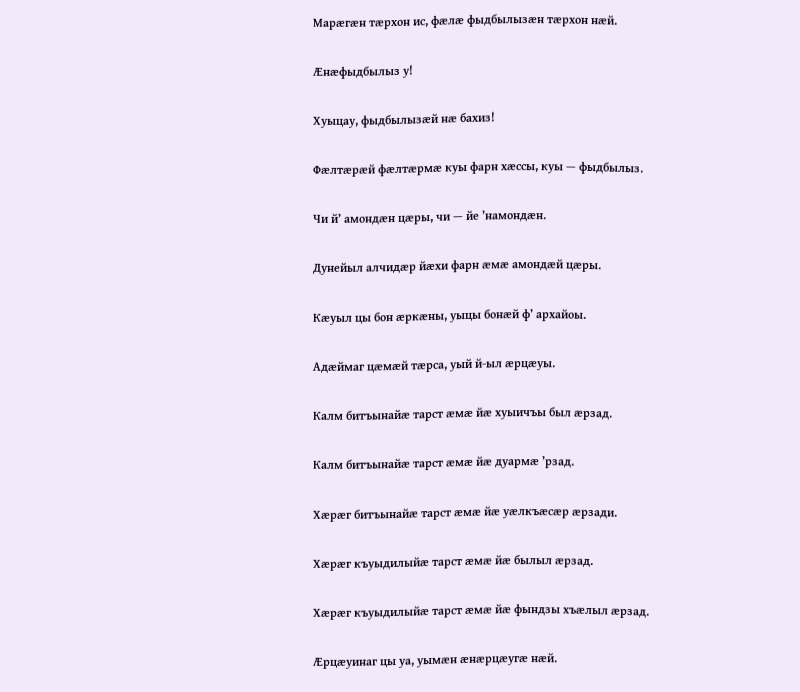Марæгæн тæрхон ис, фæлæ фыдбылызæн тæрхон нæй.

Æнæфыдбылыз у!

Хуыцау, фыдбылызæй нæ бахиз!

Фæлтæрæй фæлтæрмæ куы фарн хæссы, куы — фыдбылыз.

Чи й’ амондæн цæры, чи — йе ’намондæн.

Дунейыл алчидæр йæхи фарн æмæ амондæй цæры.

Кæуыл цы бон æркæны, уыцы бонæй ф’ архайоы.

Адæймаг цæмæй тæрса, уый й-ыл æрцæуы.

Калм битъынайæ тарст æмæ йæ хуыичъы был æрзад.

Калм битъынайæ тарст æмæ йæ дуармæ ’рзад.

Хæрæг битъынайæ тарст æмæ йæ уæлкъæсæр æрзади.

Хæрæг къуыдилыйæ тарст æмæ йæ былыл æрзад.

Хæрæг къуыдилыйæ тарст æмæ йæ фындзы хъæлыл æрзад.

Æрцæуинаг цы уа, уымæн æнæрцæугæ нæй.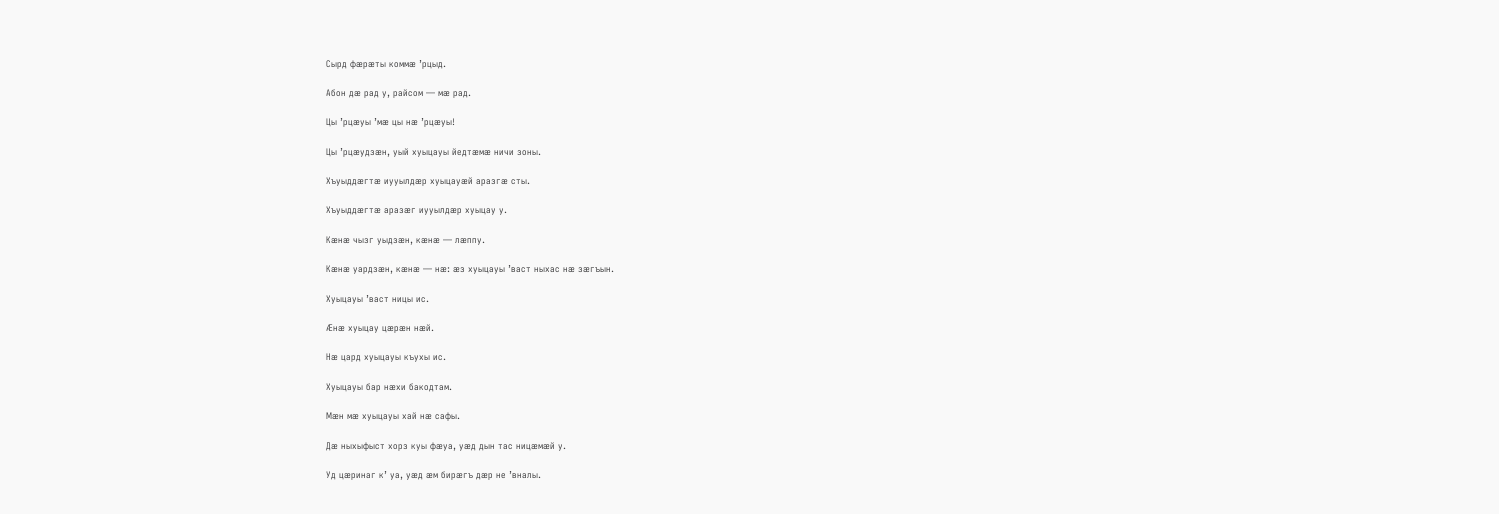Сырд фæрæты коммæ ’рцыд.

Абон дæ рад у, райсом — мæ рад.

Цы ’рцæуы ’мæ цы нæ ’рцæуы!

Цы ’рцæудзæн, уый хуыцауы йедтæмæ ничи зоны.

Хъуыддæгтæ иууылдæр хуыцауæй аразгæ сты.

Хъуыддæгтæ аразæг иууылдæр хуыцау у.

Кæнæ чызг уыдзæн, кæнæ — лæппу.

Кæнæ уардзæн, кæнæ — нæ: æз хуыцауы ’васт ныхас нæ зæгъын.

Хуыцауы ’васт ницы ис.

Æнæ хуыцау цæрæн нæй.

Нæ цард хуыцауы къухы ис.

Хуыцауы бар нæхи бакодтам.

Мæн мæ хуыцауы хай нæ сафы.

Дæ ныхыфыст хорз куы фæуа, уæд дын тас ницæмæй у.

Уд цæринаг к’ уа, уæд æм бирæгъ дæр не ’вналы.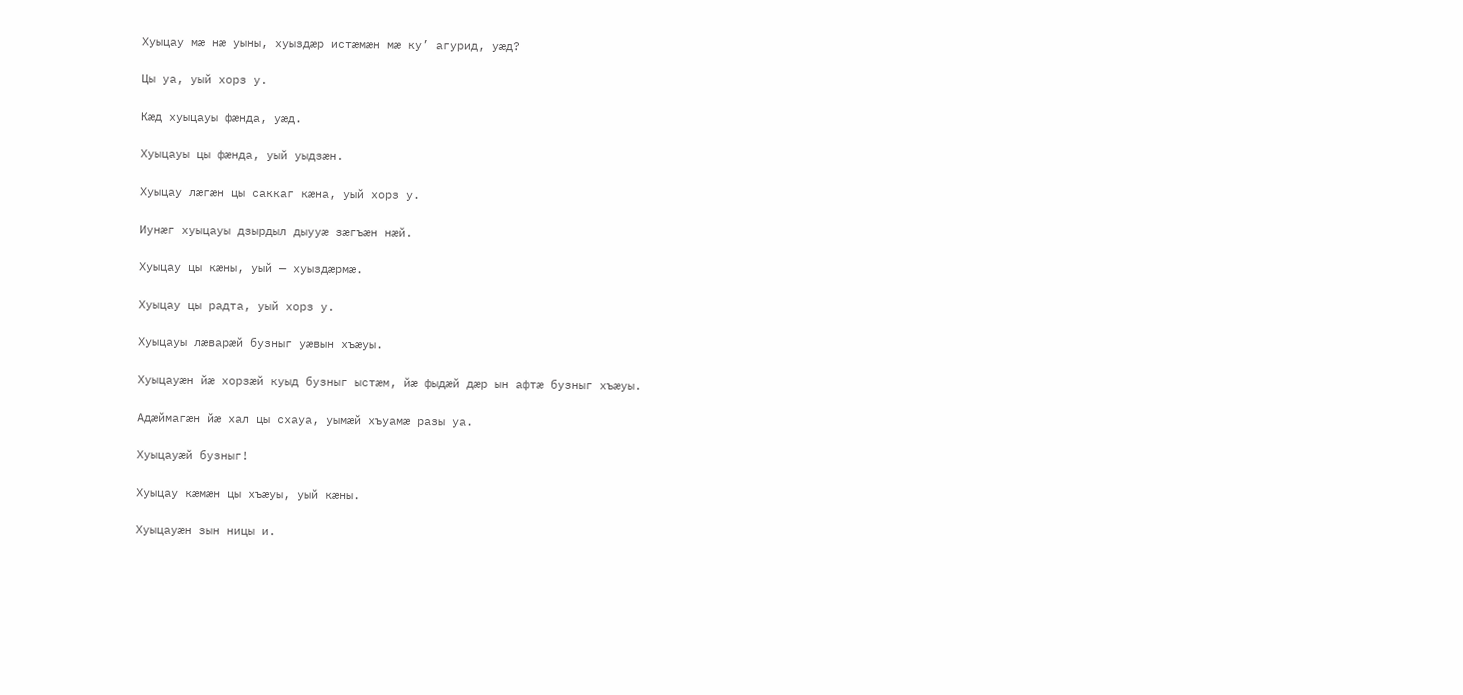Хуыцау мæ нæ уыны, хуыздæр истæмæн мæ ку’ агурид, уæд?

Цы уа, уый хорз у.

Кæд хуыцауы фæнда, уæд.

Хуыцауы цы фæнда, уый уыдзæн.

Хуыцау лæгæн цы саккаг кæна, уый хорз у.

Иунæг хуыцауы дзырдыл дыууæ зæгъæн нæй.

Хуыцау цы кæны, уый — хуыздæрмæ.

Хуыцау цы радта, уый хорз у.

Хуыцауы лæварæй бузныг уæвын хъæуы.

Хуыцауæн йæ хорзæй куыд бузныг ыстæм, йæ фыдæй дæр ын афтæ бузныг хъæуы.

Адæймагæн йæ хал цы схауа, уымæй хъуамæ разы уа.

Хуыцауæй бузныг!

Хуыцау кæмæн цы хъæуы, уый кæны.

Хуыцауæн зын ницы и.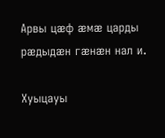Арвы цæф æмæ царды рæдыдæн гæнæн нал и.

Хуыцауы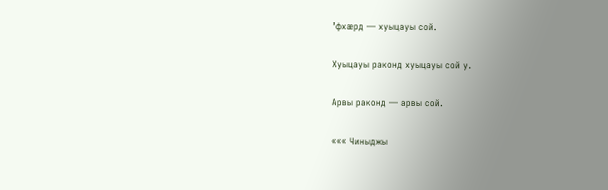’фхæрд — хуыцауы сой.

Хуыцауы раконд хуыцауы сой у.

Арвы раконд — арвы сой.

««« Чиныджы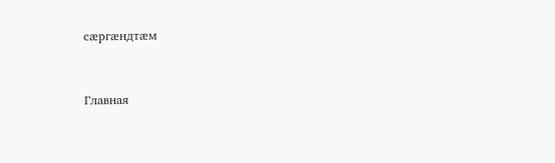сæргæндтæм


Главная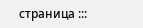страница :::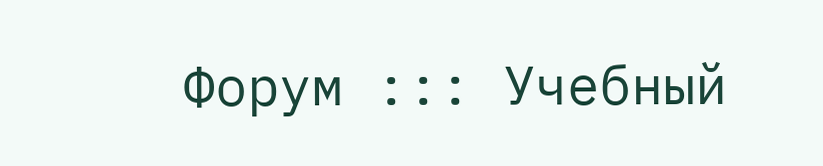Форум ::: Учебный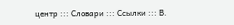центр ::: Словари ::: Ссылки ::: В.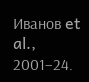Иванов et al., 2001–24.